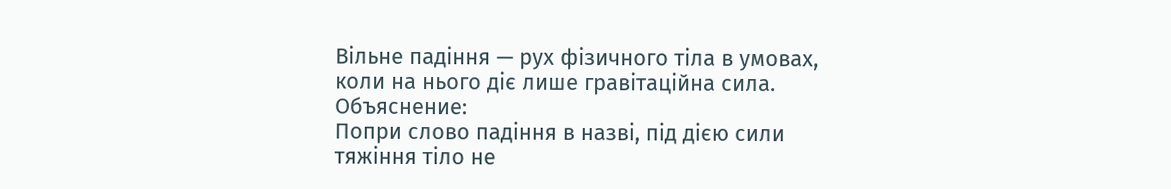Вільне падіння — рух фізичного тіла в умовах, коли на нього діє лише гравітаційна сила.
Объяснение:
Попри слово падіння в назві, під дією сили тяжіння тіло не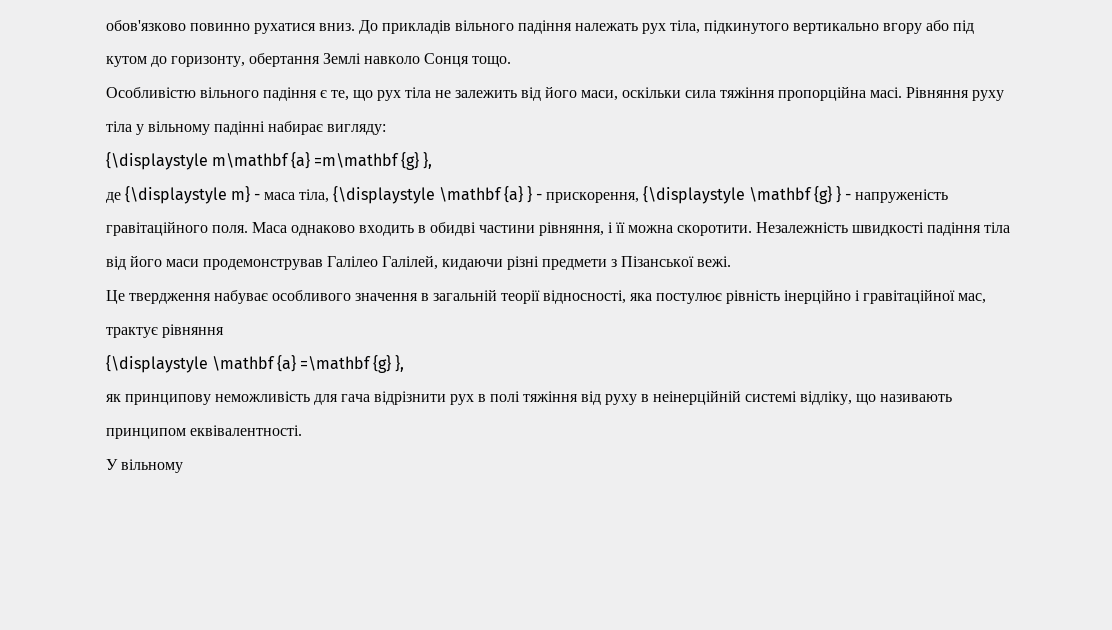обов'язково повинно рухатися вниз. До прикладів вільного падіння належать рух тіла, підкинутого вертикально вгору або під кутом до горизонту, обертання Землі навколо Сонця тощо.
Особливістю вільного падіння є те, що рух тіла не залежить від його маси, оскільки сила тяжіння пропорційна масі. Рівняння руху тіла у вільному падінні набирає вигляду:
{\displaystyle m\mathbf {a} =m\mathbf {g} },
де {\displaystyle m} - маса тіла, {\displaystyle \mathbf {a} } - прискорення, {\displaystyle \mathbf {g} } - напруженість гравітаційного поля. Маса однаково входить в обидві частини рівняння, і її можна скоротити. Незалежність швидкості падіння тіла від його маси продемонстрував Галілео Галілей, кидаючи різні предмети з Пізанської вежі.
Це твердження набуває особливого значення в загальній теорії відносності, яка постулює рівність інерційно і гравітаційної мас, трактує рівняння
{\displaystyle \mathbf {a} =\mathbf {g} },
як принципову неможливість для гача відрізнити рух в полі тяжіння від руху в неінерційній системі відліку, що називають принципом еквівалентності.
У вільному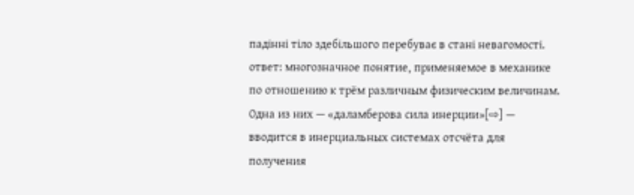падінні тіло здебільшого перебуває в стані невагомості.
ответ: многозначное понятие, применяемое в механике по отношению к трём различным физическим величинам. Одна из них — «даламберова сила инерции»[⇨] — вводится в инерциальных системах отсчёта для получения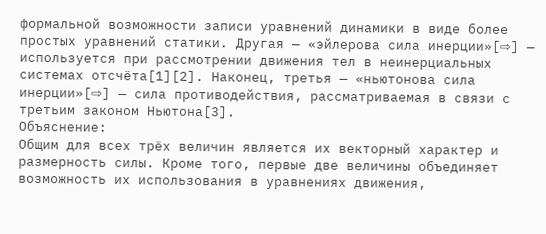формальной возможности записи уравнений динамики в виде более простых уравнений статики. Другая — «эйлерова сила инерции»[⇨] — используется при рассмотрении движения тел в неинерциальных системах отсчёта[1][2]. Наконец, третья — «ньютонова сила инерции»[⇨] — сила противодействия, рассматриваемая в связи с третьим законом Ньютона[3].
Объяснение:
Общим для всех трёх величин является их векторный характер и размерность силы. Кроме того, первые две величины объединяет возможность их использования в уравнениях движения,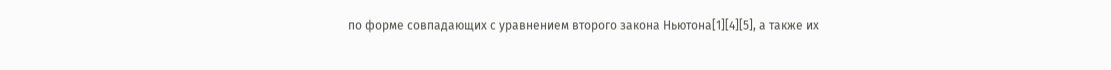по форме совпадающих с уравнением второго закона Ньютона[1][4][5], а также их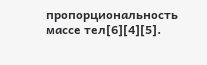пропорциональность массе тел[6][4][5].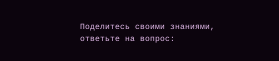Поделитесь своими знаниями, ответьте на вопрос: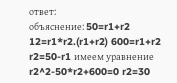ответ:
объяснение: 50=r1+r2 12=r1*r2.(r1+r2) 600=r1+r2 r2=50-r1 имеем уравнение r2^2-50*r2+600=0 r2=30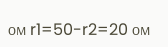ом r1=50-r2=20 ом